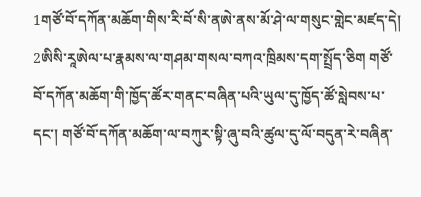1གཙོ་བོ་དཀོན་མཆོག་གིས་རི་བོ་སི་ནཨེ་ནས་མོ་ཤེ་ལ་གསུང་གླེང་མཛད་དེ། 2ཨིསི་རཱཨེལ་པ་རྣམས་ལ་གཤམ་གསལ་བཀའ་ཁྲིམས་དག་སྤྲོད་ཅིག གཙོ་བོ་དཀོན་མཆོག་གི་ཁྱོད་ཚོར་གནང་བཞིན་པའི་ཡུལ་དུ་ཁྱོད་ཚོ་སླེབས་པ་དང་། གཙོ་བོ་དཀོན་མཆོག་ལ་བཀུར་སྟི་ཞུ་བའི་ཚུལ་དུ་ལོ་བདུན་རེ་བཞིན་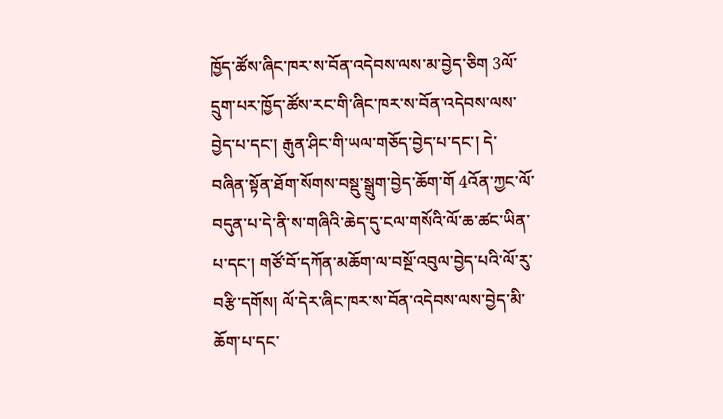ཁྱོད་ཚོས་ཞིང་ཁར་ས་བོན་འདེབས་ལས་མ་བྱེད་ཅིག 3ལོ་དྲུག་པར་ཁྱོད་ཚོས་རང་གི་ཞིང་ཁར་ས་བོན་འདེབས་ལས་བྱེད་པ་དང་། རྒུན་ཤིང་གི་ཡལ་གཅོད་བྱེད་པ་དང་། དེ་བཞིན་སྟོན་ཐོག་སོགས་བསྡུ་སྒྲུག་བྱེད་ཆོག་གོ 4འོན་ཀྱང་ལོ་བདུན་པ་དེ་ནི་ས་གཞིའི་ཆེད་དུ་ངལ་གསོའི་ལོ་ཆ་ཚང་ཡིན་པ་དང་། གཙོ་བོ་དཀོན་མཆོག་ལ་བསྔོ་འབུལ་བྱེད་པའི་ལོ་རུ་བརྩི་དགོས། ལོ་དེར་ཞིང་ཁར་ས་བོན་འདེབས་ལས་བྱེད་མི་ཆོག་པ་དང་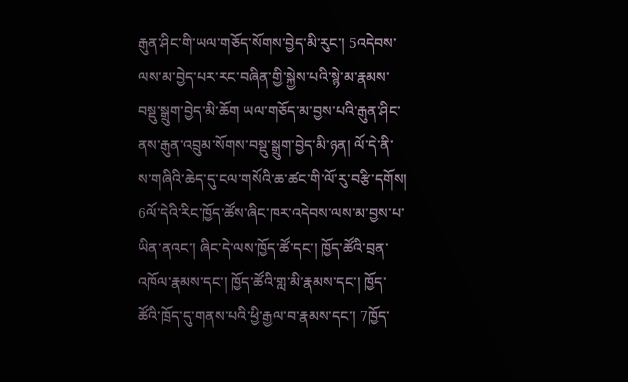རྒུན་ཤིང་གི་ཡལ་གཅོད་སོགས་བྱེད་མི་རུང་། 5འདེབས་ལས་མ་བྱེད་པར་རང་བཞིན་གྱི་སྐྱེས་པའི་སྙེ་མ་རྣམས་བསྡུ་སྒྲུག་བྱེད་མི་ཆོག ཡལ་གཅོད་མ་བྱས་པའི་རྒུན་ཤིང་ནས་རྒུན་འབྲུམ་སོགས་བསྡུ་སྒྲུག་བྱེད་མི་ཉན། ལོ་དེ་ནི་ས་གཞིའི་ཆེད་དུ་ངལ་གསོའི་ཆ་ཚང་གི་ལོ་རུ་བརྩི་དགོས། 6ལོ་དེའི་རིང་ཁྱོད་ཚོས་ཞིང་ཁར་འདེབས་ལས་མ་བྱས་པ་ཡིན་ནའང་། ཞིང་དེ་ལས་ཁྱོད་ཚོ་དང་། ཁྱོད་ཚོའི་བྲན་འཁོལ་རྣམས་དང་། ཁྱོད་ཚོའི་གླ་མི་རྣམས་དང་། ཁྱོད་ཚོའི་ཁྲོད་དུ་གནས་པའི་ཕྱི་རྒྱལ་བ་རྣམས་དང་། 7ཁྱོད་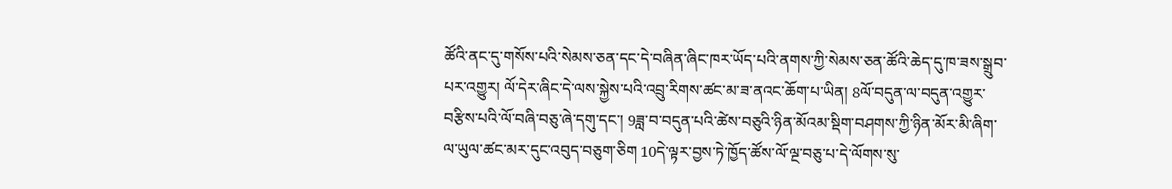ཚོའི་ནང་དུ་གསོས་པའི་སེམས་ཅན་དང་དེ་བཞིན་ཞིང་ཁར་ཡོད་པའི་ནགས་ཀྱི་སེམས་ཅན་ཚོའི་ཆེད་དུ་ཁ་ཟས་སྒྲུབ་པར་འགྱུར། ལོ་དེར་ཞིང་དེ་ལས་སྐྱེས་པའི་འབྲུ་རིགས་ཚང་མ་ཟ་ནའང་ཆོག་པ་ཡིན། 8ལོ་བདུན་ལ་བདུན་འགྱུར་བརྩིས་པའི་ལོ་བཞི་བཅུ་ཞེ་དགུ་དང་། 9ཟླ་བ་བདུན་པའི་ཚེས་བཅུའི་ཉིན་མོའམ་སྡིག་བཤགས་ཀྱི་ཉིན་མོར་མི་ཞིག་ལ་ཡུལ་ཚང་མར་དུང་འབུད་བཅུག་ཅིག 10དེ་ལྟར་བྱས་ཏེ་ཁྱོད་ཚོས་ལོ་ལྔ་བཅུ་པ་དེ་ལོགས་སུ་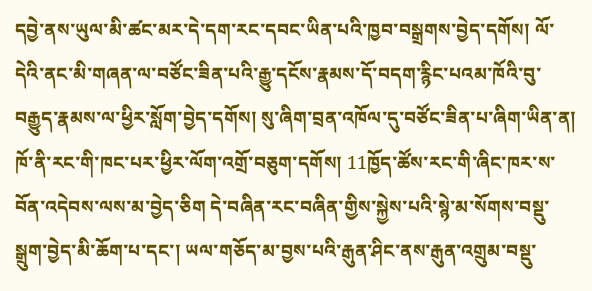དབྱེ་ནས་ཡུལ་མི་ཚང་མར་དེ་དག་རང་དབང་ཡིན་པའི་ཁྱབ་བསྒྲགས་བྱེད་དགོས། ལོ་དེའི་ནང་མི་གཞན་ལ་བཙོང་ཟིན་པའི་རྒྱུ་དངོས་རྣམས་དོ་བདག་རྙིང་པའམ་ཁོའི་བུ་བརྒྱུད་རྣམས་ལ་ཕྱིར་སློག་བྱེད་དགོས། སུ་ཞིག་བྲན་འཁོལ་དུ་བཙོང་ཟིན་པ་ཞིག་ཡིན་ན། ཁོ་ནི་རང་གི་ཁང་པར་ཕྱིར་ལོག་འགྲོ་བཅུག་དགོས། 11ཁྱོད་ཚོས་རང་གི་ཞིང་ཁར་ས་བོན་འདེབས་ལས་མ་བྱེད་ཅིག དེ་བཞིན་རང་བཞིན་གྱིས་སྐྱེས་པའི་སྙེ་མ་སོགས་བསྡུ་སྒྲུག་བྱེད་མི་ཆོག་པ་དང་། ཡལ་གཅོད་མ་བྱས་པའི་རྒུན་ཤིང་ནས་རྒུན་འགྲུམ་བསྡུ་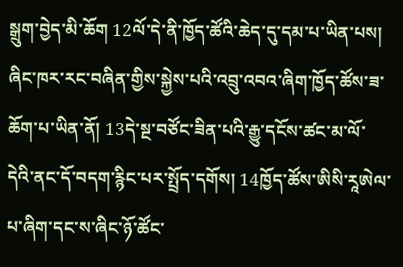སྒྲུག་བྱེད་མི་ཆོག 12ལོ་དེ་ནི་ཁྱོད་ཚོའི་ཆེད་དུ་དམ་པ་ཡིན་པས། ཞིང་ཁར་རང་བཞིན་གྱིས་སྐྱེས་པའི་འབྲུ་འབའ་ཞིག་ཁྱོད་ཚོས་ཟ་ཆོག་པ་ཡིན་ནོ། 13དེ་སྔ་བཙོང་ཟིན་པའི་རྒྱུ་དངོས་ཚང་མ་ལོ་དེའི་ནང་དོ་བདག་རྙིང་པར་སྤྲོད་དགོས། 14ཁྱོད་ཚོས་ཨིསི་རཱཨེལ་པ་ཞིག་དང་ས་ཞིང་ཉོ་ཚོང་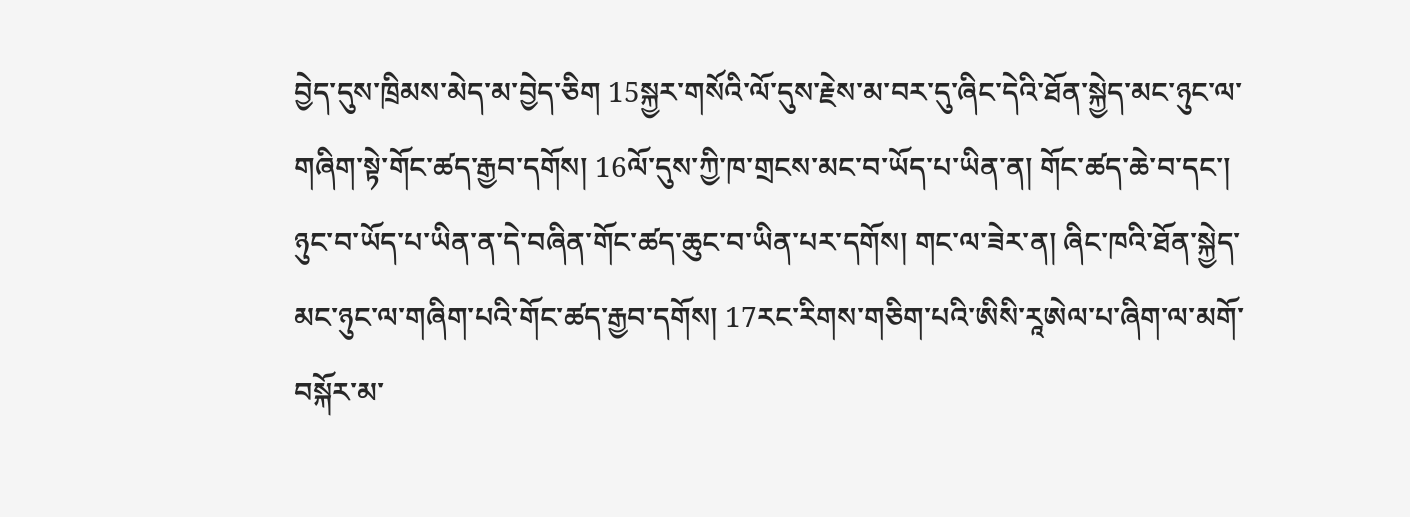བྱེད་དུས་ཁྲིམས་མེད་མ་བྱེད་ཅིག 15སྐྱར་གསོའི་ལོ་དུས་རྗེས་མ་བར་དུ་ཞིང་དེའི་ཐོན་སྐྱེད་མང་ཉུང་ལ་གཞིག་སྟེ་གོང་ཚད་རྒྱབ་དགོས། 16ལོ་དུས་ཀྱི་ཁ་གྲངས་མང་བ་ཡོད་པ་ཡིན་ན། གོང་ཚད་ཆེ་བ་དང་། ཉུང་བ་ཡོད་པ་ཡིན་ན་དེ་བཞིན་གོང་ཚད་ཆུང་བ་ཡིན་པར་དགོས། གང་ལ་ཟེར་ན། ཞིང་ཁའི་ཐོན་སྐྱེད་མང་ཉུང་ལ་གཞིག་པའི་གོང་ཚད་རྒྱབ་དགོས། 17རང་རིགས་གཅིག་པའི་ཨིསི་རཱཨེལ་པ་ཞིག་ལ་མགོ་བསྐོར་མ་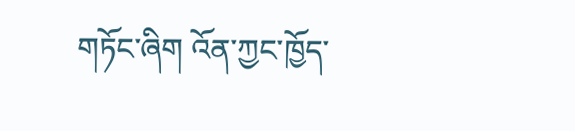གཏོང་ཞིག འོན་ཀྱང་ཁྱོད་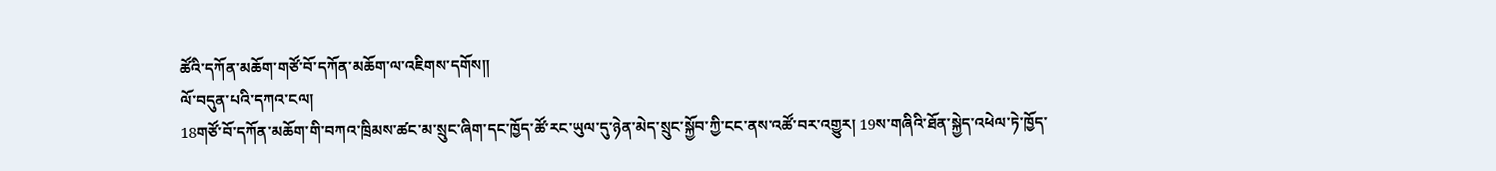ཚོའི་དཀོན་མཆོག་གཙོ་བོ་དཀོན་མཆོག་ལ་འཇིགས་དགོས༎
ལོ་བདུན་པའི་དཀའ་ངལ།
18གཙོ་བོ་དཀོན་མཆོག་གི་བཀའ་ཁྲིམས་ཚང་མ་སྲུང་ཞིག་དང་ཁྱོད་ཚོ་རང་ཡུལ་དུ་ཉེན་མེད་སྲུང་སྐྱོབ་ཀྱི་ངང་ནས་འཚོ་བར་འགྱུར། 19ས་གཞིའི་ཐོན་སྐྱེད་འཕེལ་ཏེ་ཁྱོད་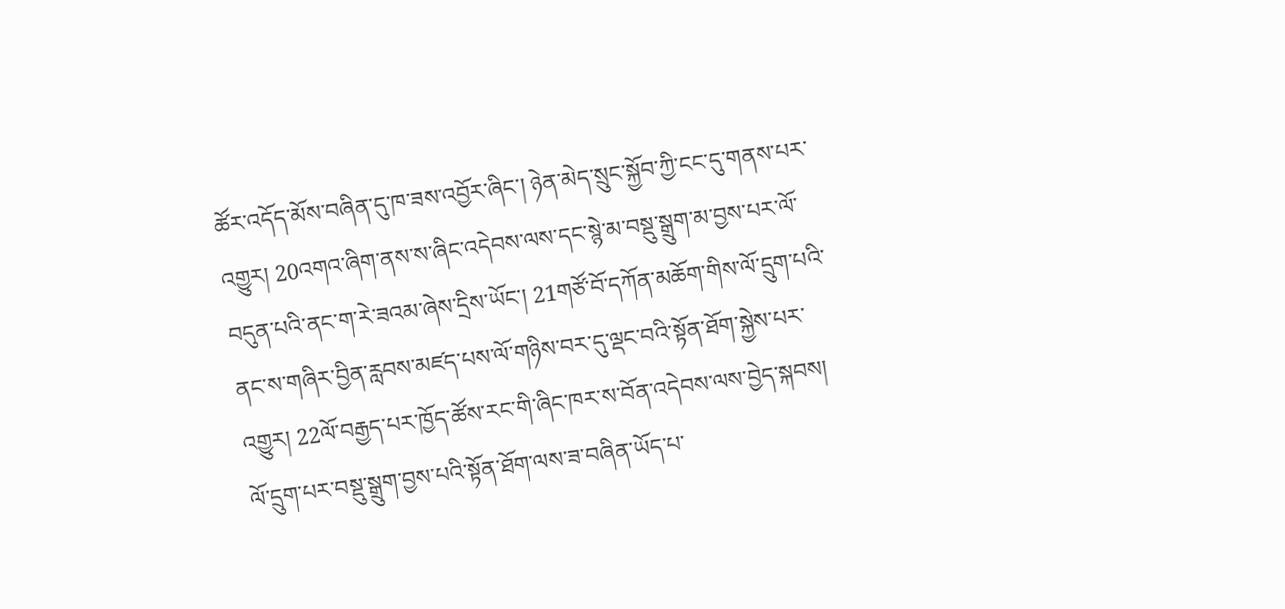ཚོར་འདོད་མོས་བཞིན་དུ་ཁ་ཟས་འབྱོར་ཞིང་། ཉེན་མེད་སྲུང་སྐྱོབ་ཀྱི་ངང་དུ་གནས་པར་འགྱུར། 20འགའ་ཞིག་ནས་ས་ཞིང་འདེབས་ལས་དང་སྙེ་མ་བསྡུ་སྒྲུག་མ་བྱས་པར་ལོ་བདུན་པའི་ནང་ག་རེ་ཟའམ་ཞེས་དྲིས་ཡོང་། 21གཙོ་བོ་དཀོན་མཆོག་གིས་ལོ་དྲུག་པའི་ནང་ས་གཞིར་བྱིན་རླབས་མཛད་པས་ལོ་གཉིས་བར་དུ་ལྡང་བའི་སྟོན་ཐོག་སྐྱེས་པར་འགྱུར། 22ལོ་བརྒྱད་པར་ཁྱོད་ཚོས་རང་གི་ཞིང་ཁར་ས་བོན་འདེབས་ལས་བྱེད་སྐབས། ལོ་དྲུག་པར་བསྡུ་སྒྲུག་བྱས་པའི་སྟོན་ཐོག་ལས་ཟ་བཞིན་ཡོད་པ་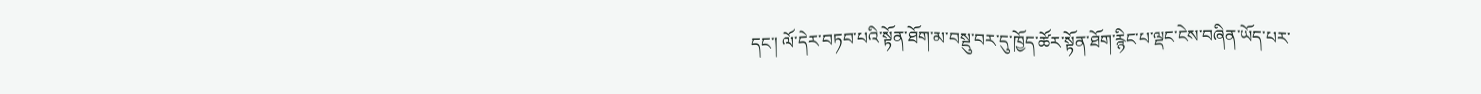དང་། ལོ་དེར་བཏབ་པའི་སྟོན་ཐོག་མ་བསྡུ་བར་དུ་ཁྱོད་ཚོར་སྟོན་ཐོག་རྙིང་པ་ལྡང་ངེས་བཞིན་ཡོད་པར་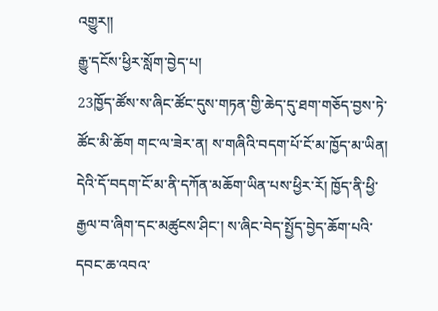འགྱུར༎
རྒྱུ་དངོས་ཕྱིར་སློག་བྱེད་པ།
23ཁྱོད་ཚོས་ས་ཞིང་ཚོང་དུས་གཏན་གྱི་ཆེད་དུ་ཐག་གཅོད་བྱས་ཏེ་ཚོང་མི་ཆོག གང་ལ་ཟེར་ན། ས་གཞིའི་བདག་པོ་ངོ་མ་ཁྱོད་མ་ཡིན། དེའི་དོ་བདག་ངོ་མ་ནི་དཀོན་མཆོག་ཡིན་པས་ཕྱིར་རོ། ཁྱོད་ནི་ཕྱི་རྒྱལ་བ་ཞིག་དང་མཚུངས་ཤིང་། ས་ཞིང་བེད་སྤྱོད་བྱེད་ཆོག་པའི་དབང་ཆ་འབའ་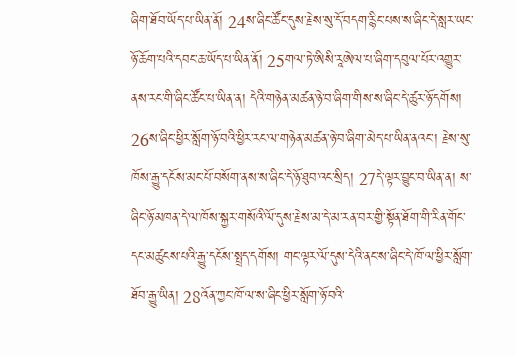ཞིག་ཐོབ་ཡོད་པ་ཡིན་ནོ། 24ས་ཞིང་ཚོང་དུས་རྗེས་སུ་དོ་བདག་རྙིང་པས་ས་ཞིང་དེ་སླར་ཡང་ཉོ་ཆོག་པའི་དབང་ཆ་ཡོད་པ་ཡིན་ནོ། 25གལ་ཏེ་ཨིསི་རཱཨེལ་པ་ཞིག་དབུལ་པོར་འགྱུར་ནས་རང་གི་ཞིང་ཚོང་པ་ཡིན་ན། དེའི་གཉེན་མཚན་ཉེ་བ་ཞིག་གིས་ས་ཞིང་དེ་ཚུར་ཉོ་དགོས། 26ས་ཞིང་ཕྱིར་སློག་ཉོ་བའི་ཕྱིར་རང་ལ་གཉེན་མཚན་ཉེ་བ་ཞིག་མེད་པ་ཡིན་ནའང་། རྗེས་སུ་ཁོས་རྒྱུ་དངོས་མང་པོ་བསོག་ནས་ས་ཞིང་དེ་ཉོ་ཐུབ་འང་སྲིད། 27དེ་ལྟར་བྱུང་བ་ཡིན་ན། ས་ཞིང་ཉོ་མཁན་དེ་ལ་ཁོས་སྐྱར་གསོའི་ལོ་དུས་རྗེས་མ་དེ་མ་རན་བར་གྱི་སྟོན་ཐོག་གི་རིན་གོང་དང་མཚུངས་པའི་རྒྱུ་དངོས་སྤྲད་དགོས། གང་ལྟར་ལོ་དུས་དེའི་ནང་ས་ཞིང་དེ་ཁོ་ལ་ཕྱིར་སློག་ཐོབ་རྒྱུ་ཡིན། 28འོན་ཀྱང་ཁོ་ལ་ས་ཞིང་ཕྱིར་སློག་ཉོ་བའི་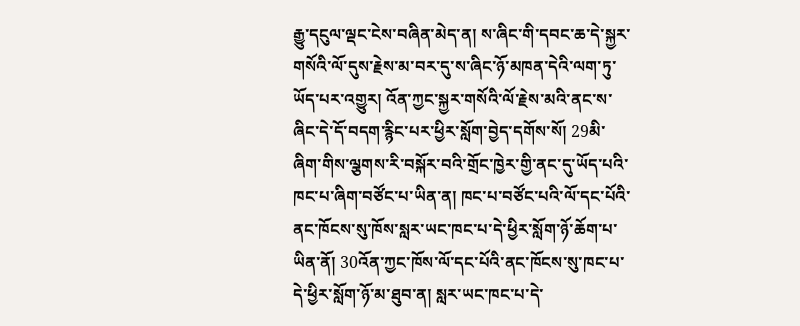རྒྱུ་དངུལ་ལྡང་ངེས་བཞིན་མེད་ན། ས་ཞིང་གི་དབང་ཆ་དེ་སྐྱར་གསོའི་ལོ་དུས་རྗེས་མ་བར་དུ་ས་ཞིང་ཉོ་མཁན་དེའི་ལག་ཏུ་ཡོད་པར་འགྱུར། འོན་ཀྱང་སྐྱར་གསོའི་ལོ་རྗེས་མའི་ནང་ས་ཞིང་དེ་དོ་བདག་རྙིང་པར་ཕྱིར་སློག་བྱེད་དགོས་སོ། 29མི་ཞིག་གིས་ལྕགས་རི་བསྐོར་བའི་གྲོང་ཁྱེར་གྱི་ནང་དུ་ཡོད་པའི་ཁང་པ་ཞིག་བཙོང་པ་ཡིན་ན། ཁང་པ་བཙོང་པའི་ལོ་དང་པོའི་ནང་ཁོངས་སུ་ཁོས་སླར་ཡང་ཁང་པ་དེ་ཕྱིར་སློག་ཉོ་ཆོག་པ་ཡིན་ནོ། 30འོན་ཀྱང་ཁོས་ལོ་དང་པོའི་ནང་ཁོངས་སུ་ཁང་པ་དེ་ཕྱིར་སློག་ཉོ་མ་ཐུབ་ན། སླར་ཡང་ཁང་པ་དེ་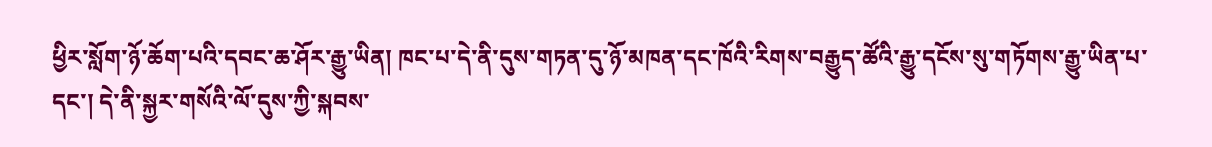ཕྱིར་སློག་ཉོ་ཆོག་པའི་དབང་ཆ་ཤོར་རྒྱུ་ཡིན། ཁང་པ་དེ་ནི་དུས་གཏན་དུ་ཉོ་མཁན་དང་ཁོའི་རིགས་བརྒྱུད་ཚོའི་རྒྱུ་དངོས་སུ་གཏོགས་རྒྱུ་ཡིན་པ་དང་། དེ་ནི་སྐྱར་གསོའི་ལོ་དུས་ཀྱི་སྐབས་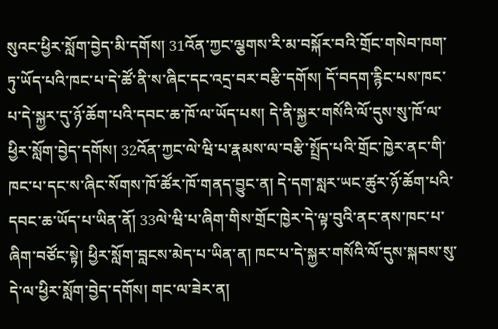སུའང་ཕྱིར་སློག་བྱེད་མི་དགོས། 31འོན་ཀྱང་ལྕགས་རི་མ་བསྐོར་བའི་གྲོང་གསེབ་ཁག་ཏུ་ཡོད་པའི་ཁང་པ་དེ་ཚོ་ནི་ས་ཞིང་དང་འདྲ་བར་བརྩི་དགོས། དོ་བདག་རྙིང་པས་ཁང་པ་དེ་སྐྱར་དུ་ཉོ་ཆོག་པའི་དབང་ཆ་ཁོ་ལ་ཡོད་པས། དེ་ནི་སྐྱར་གསོའི་ལོ་དུས་སུ་ཁོ་ལ་ཕྱིར་སློག་བྱེད་དགོས། 32འོན་ཀྱང་ལེ་ཝི་པ་རྣམས་ལ་བརྩི་སྤྲོད་པའི་གྲོང་ཁྱེར་ནང་གི་ཁང་པ་དང་ས་ཞིང་སོགས་ཁོ་ཚོར་ཁོ་གནད་བྱུང་ན། དེ་དག་སླར་ཡང་ཚུར་ཉོ་ཆོག་པའི་དབང་ཆ་ཡོད་པ་ཡིན་ནོ། 33ལེ་ཝི་པ་ཞིག་གིས་གྲོང་ཁྱེར་དེ་ལྟ་བུའི་ནང་ནས་ཁང་པ་ཞིག་བཙོང་སྟེ། ཕྱིར་སློག་བླངས་མེད་པ་ཡིན་ན། ཁང་པ་དེ་སྐྱར་གསོའི་ལོ་དུས་སྐབས་སུ་དེ་ལ་ཕྱིར་སློག་བྱེད་དགོས། གང་ལ་ཟེར་ན།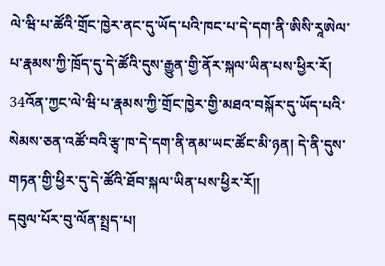ལེ་ཝི་པ་ཚོའི་གྲོང་ཁྱེར་ནང་དུ་ཡོད་པའི་ཁང་པ་དེ་དག་ནི་ཨིསི་རཱཨེལ་པ་རྣམས་ཀྱི་ཁྲོད་དུ་དེ་ཚོའི་དུས་རྒྱུན་གྱི་ནོར་སྐལ་ཡིན་པས་ཕྱིར་རོ། 34འོན་ཀྱང་ལེ་ཝི་པ་རྣམས་ཀྱི་གྲོང་ཁྱེར་གྱི་མཐའ་བསྐོར་དུ་ཡོད་པའི་སེམས་ཅན་འཚོ་བའི་རྩྭ་ཁ་དེ་དག་ནི་ནམ་ཡང་ཚོང་མི་ཉན། དེ་ནི་དུས་གཏན་གྱི་ཕྱིར་དུ་དེ་ཚོའི་ཐོབ་སྐལ་ཡིན་པས་ཕྱིར་རོ༎
དབུལ་པོར་བུ་ལོན་སྤྲད་པ།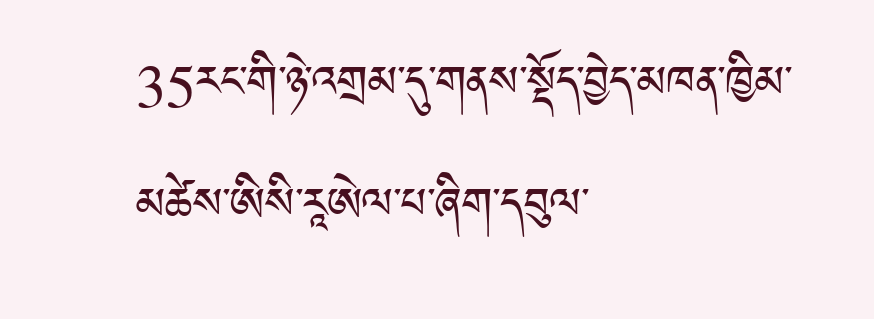35རང་གི་ཉེ་འགྲམ་དུ་གནས་སྡོད་བྱེད་མཁན་ཁྱིམ་མཚེས་ཨིསི་རཱཨེལ་པ་ཞིག་དབུལ་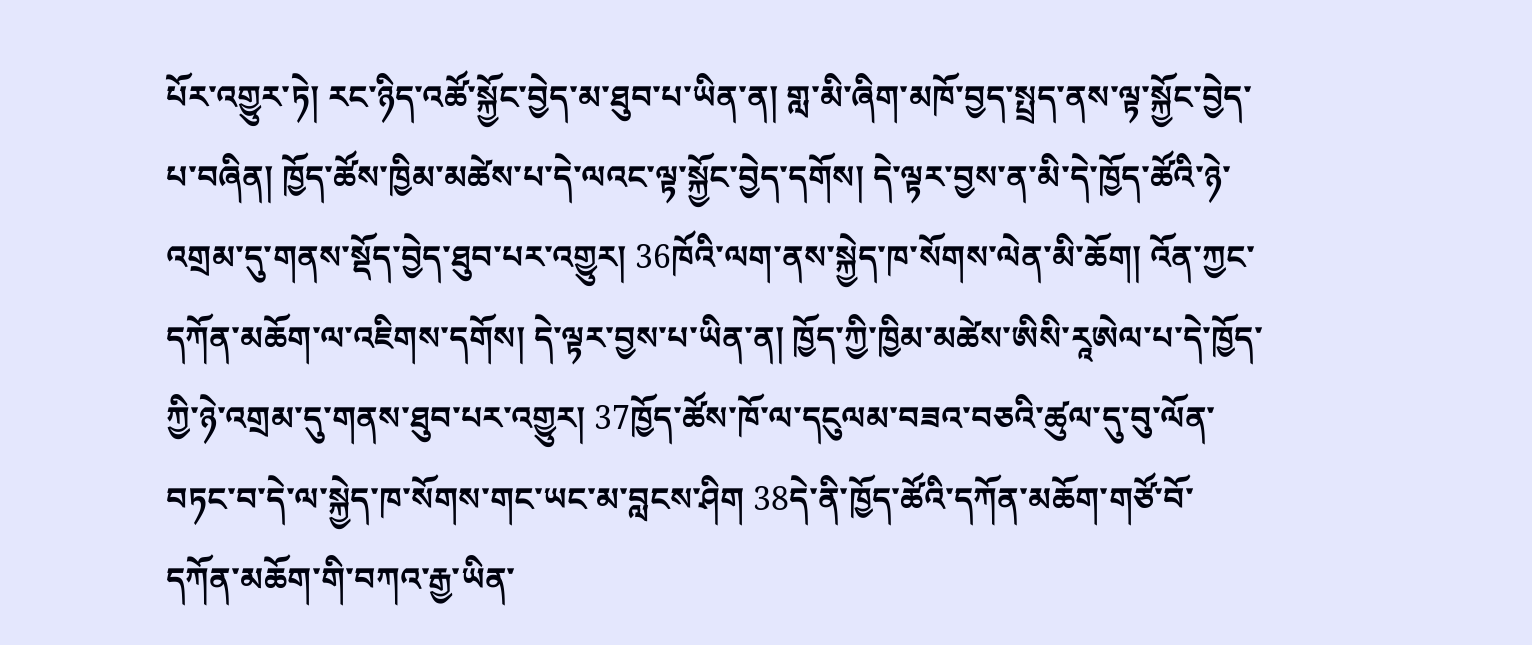པོར་འགྱུར་ཏེ། རང་ཉིད་འཚོ་སྐྱོང་བྱེད་མ་ཐུབ་པ་ཡིན་ན། གླ་མི་ཞིག་མཁོ་བྱད་སྤྲད་ནས་ལྟ་སྐྱོང་བྱེད་པ་བཞིན། ཁྱོད་ཚོས་ཁྱིམ་མཚེས་པ་དེ་ལའང་ལྟ་སྐྱོང་བྱེད་དགོས། དེ་ལྟར་བྱས་ན་མི་དེ་ཁྱོད་ཚོའི་ཉེ་འགྲམ་དུ་གནས་སྡོད་བྱེད་ཐུབ་པར་འགྱུར། 36ཁོའི་ལག་ནས་སྐྱེད་ཁ་སོགས་ལེན་མི་ཆོག། འོན་ཀྱང་དཀོན་མཆོག་ལ་འཇིགས་དགོས། དེ་ལྟར་བྱས་པ་ཡིན་ན། ཁྱོད་ཀྱི་ཁྱིམ་མཚེས་ཨིསི་རཱཨེལ་པ་དེ་ཁྱོད་ཀྱི་ཉེ་འགྲམ་དུ་གནས་ཐུབ་པར་འགྱུར། 37ཁྱོད་ཚོས་ཁོ་ལ་དངུལམ་བཟའ་བཅའི་ཚུལ་དུ་བུ་ལོན་བཏང་བ་དེ་ལ་སྐྱེད་ཁ་སོགས་གང་ཡང་མ་བླངས་ཤིག 38དེ་ནི་ཁྱོད་ཚོའི་དཀོན་མཆོག་གཙོ་བོ་དཀོན་མཆོག་གི་བཀའ་རྒྱ་ཡིན་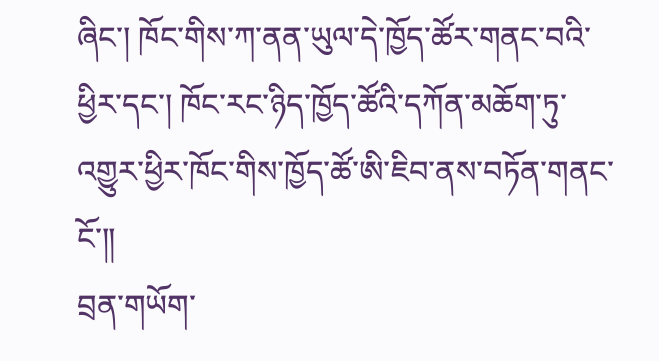ཞིང་། ཁོང་གིས་ཀ་ནན་ཡུལ་དེ་ཁྱོད་ཚོར་གནང་བའི་ཕྱིར་དང་། ཁོང་རང་ཉིད་ཁྱོད་ཚོའི་དཀོན་མཆོག་ཏུ་འགྱུར་ཕྱིར་ཁོང་གིས་ཁྱོད་ཚོ་ཨི་ཇིབ་ནས་བཏོན་གནང་ངོ་༎
བྲན་གཡོག་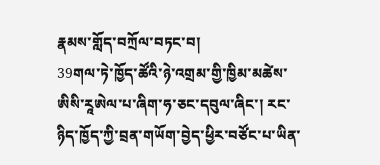རྣམས་གློད་བཀྲོལ་བཏང་བ།
39གལ་ཏེ་ཁྱོད་ཚོའི་ཉེ་འགྲམ་གྱི་ཁྱིམ་མཚེས་ཨིསི་རཱཨེལ་པ་ཞིག་ཧ་ཅང་དབུལ་ཞིང་། རང་ཉིད་ཁྱོད་ཀྱི་བྲན་གཡོག་བྱེད་ཕྱིར་བཙོང་པ་ཡིན་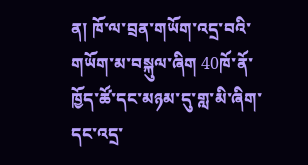ན། ཁོ་ལ་བྲན་གཡོག་འདྲ་བའི་གཡོག་མ་བསྐུལ་ཞིག 40ཁོ་ནོ་ཁྱོད་ཚོ་དང་མཉམ་དུ་གླ་མི་ཞིག་དང་འདྲ་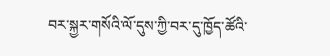བར་སྐྱར་གསོའི་ལོ་དུས་ཀྱི་བར་དུ་ཁྱོད་ཚོའི་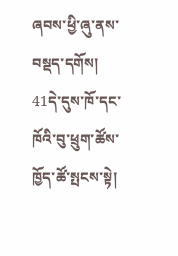ཞབས་ཕྱི་ཞུ་ནས་བསྡད་དགོས། 41དེ་དུས་ཁོ་དང་ཁོའི་བུ་ཕྲུག་ཚོས་ཁྱོད་ཚོ་སྤངས་སྟེ།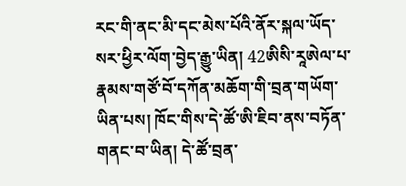རང་གི་ནང་མི་དང་མེས་པོའི་ནོར་སྐལ་ཡོད་སར་ཕྱིར་ལོག་བྱེད་རྒྱུ་ཡིན། 42ཨིསི་རཱཨེལ་པ་རྣམས་གཙོ་བོ་དཀོན་མཆོག་གི་བྲན་གཡོག་ཡིན་པས། ཁོང་གིས་དེ་ཚོ་ཨི་ཇིབ་ནས་བཏོན་གནང་བ་ཡིན། དེ་ཚོ་བྲན་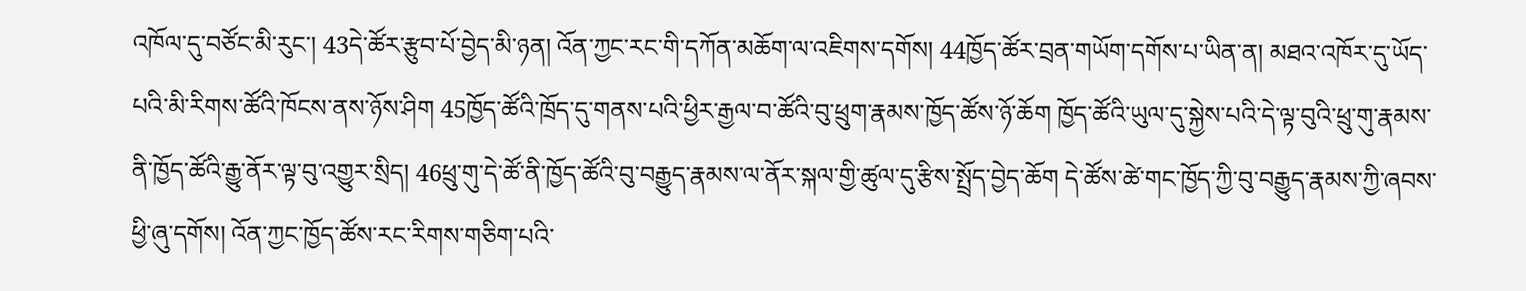འཁོལ་དུ་བཙོང་མི་རུང་། 43དེ་ཚོར་རྩུབ་པོ་བྱེད་མི་ཉན། འོན་ཀྱང་རང་གི་དཀོན་མཆོག་ལ་འཇིགས་དགོས། 44ཁྱོད་ཚོར་བྲན་གཡོག་དགོས་པ་ཡིན་ན། མཐའ་འཁོར་དུ་ཡོད་པའི་མི་རིགས་ཚོའི་ཁོངས་ནས་ཉོས་ཤིག 45ཁྱོད་ཚོའི་ཁྲོད་དུ་གནས་པའི་ཕྱིར་རྒྱལ་བ་ཚོའི་བུ་ཕྲུག་རྣམས་ཁྱོད་ཚོས་ཉོ་ཆོག ཁྱོད་ཚོའི་ཡུལ་དུ་སྐྱེས་པའི་དེ་ལྟ་བུའི་ཕྲུ་གུ་རྣམས་ནི་ཁྱོད་ཚོའི་རྒྱུ་ནོར་ལྟ་བུ་འགྱུར་སྲིད། 46ཕྲུ་གུ་དེ་ཚོ་ནི་ཁྱོད་ཚོའི་བུ་བརྒྱུད་རྣམས་ལ་ནོར་སྐལ་གྱི་ཚུལ་དུ་རྩིས་སྤྲོད་བྱེད་ཆོག དེ་ཚོས་ཚེ་གང་ཁྱོད་ཀྱི་བུ་བརྒྱུད་རྣམས་ཀྱི་ཞབས་ཕྱི་ཞུ་དགོས། འོན་ཀྱང་ཁྱོད་ཚོས་རང་རིགས་གཅིག་པའི་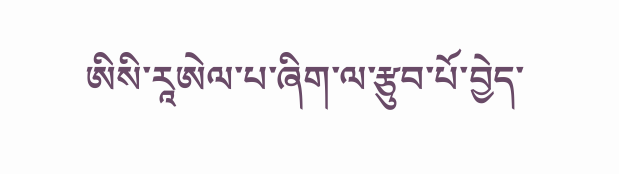ཨིསི་རཱཨེལ་པ་ཞིག་ལ་རྩུབ་པོ་བྱེད་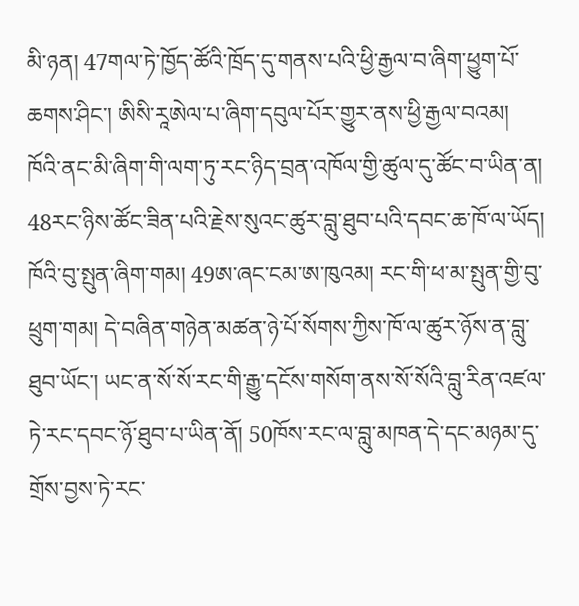མི་ཉན། 47གལ་ཏེ་ཁྱོད་ཚོའི་ཁྲོད་དུ་གནས་པའི་ཕྱི་རྒྱལ་བ་ཞིག་ཕྱུག་པོ་ཆགས་ཤིང་། ཨིསི་རཱཨེལ་པ་ཞིག་དབུལ་པོར་གྱུར་ནས་ཕྱི་རྒྱལ་བའམ། ཁོའི་ནང་མི་ཞིག་གི་ལག་ཏུ་རང་ཉིད་བྲན་འཁོལ་གྱི་ཚུལ་དུ་ཚོང་བ་ཡིན་ན། 48རང་ཉིས་ཚོང་ཟིན་པའི་རྗེས་སུའང་ཚུར་བླུ་ཐུབ་པའི་དབང་ཆ་ཁོ་ལ་ཡོད། ཁོའི་བུ་སྤུན་ཞིག་གམ། 49ཨ་ཞང་ངམ་ཨ་ཁུའམ། རང་གི་ཕ་མ་སྤུན་གྱི་བུ་ཕྲུག་གམ། དེ་བཞིན་གཉེན་མཚན་ཉེ་པོ་སོགས་ཀྱིས་ཁོ་ལ་ཚུར་ཉོས་ན་བླུ་ཐུབ་ཡོང་། ཡང་ན་སོ་སོ་རང་གི་རྒྱུ་དངོས་གསོག་ནས་སོ་སོའི་བླུ་རིན་འཛལ་ཏེ་རང་དབང་ཉོ་ཐུབ་པ་ཡིན་ནོ། 50ཁོས་རང་ལ་བླུ་མཁན་དེ་དང་མཉམ་དུ་གྲོས་བྱས་ཏེ་རང་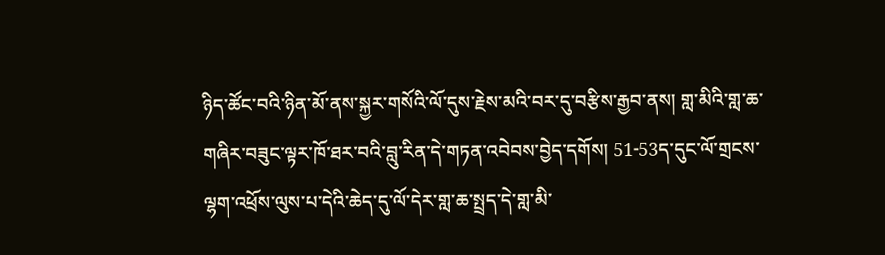ཉིད་ཚོང་བའི་ཉིན་མོ་ནས་སྐྱར་གསོའི་ལོ་དུས་རྗེས་མའི་བར་དུ་བརྩིས་རྒྱབ་ནས། གླ་མིའི་གླ་ཆ་གཞིར་བཟུང་ལྟར་ཁོ་ཐར་བའི་བླུ་རིན་དེ་གཏན་འབེབས་བྱེད་དགོས། 51-53ད་དུང་ལོ་གྲངས་ལྷག་འཕྲོས་ལུས་པ་དེའི་ཆེད་དུ་ལོ་དེར་གླ་ཆ་སྤྲད་དེ་གླ་མི་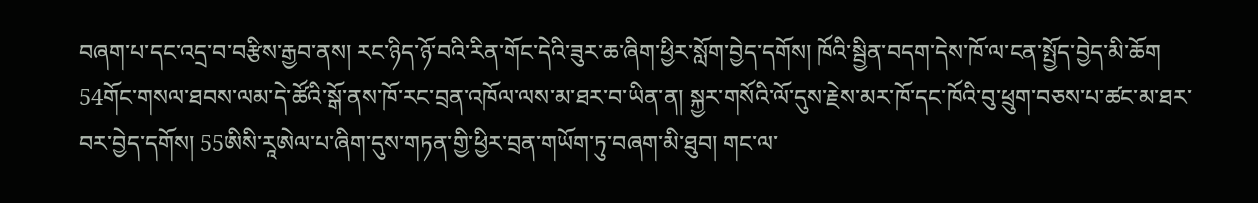བཞག་པ་དང་འདྲ་བ་བརྩིས་རྒྱབ་ནས། རང་ཉིད་ཉོ་བའི་རིན་གོང་དེའི་ཟུར་ཆ་ཞིག་ཕྱིར་སློག་བྱེད་དགོས། ཁོའི་སྦྱིན་བདག་དེས་ཁོ་ལ་ངན་སྤྱོད་བྱེད་མི་ཆོག 54གོང་གསལ་ཐབས་ལམ་དེ་ཚོའི་སྒོ་ནས་ཁོ་རང་བྲན་འཁོལ་ལས་མ་ཐར་བ་ཡིན་ན། སྐྱར་གསོའི་ལོ་དུས་རྗེས་མར་ཁོ་དང་ཁོའི་བུ་ཕྲུག་བཅས་པ་ཚང་མ་ཐར་བར་བྱེད་དགོས། 55ཨིསི་རཱཨེལ་པ་ཞིག་དུས་གཏན་གྱི་ཕྱིར་བྲན་གཡོག་ཏུ་བཞག་མི་ཐུབ། གང་ལ་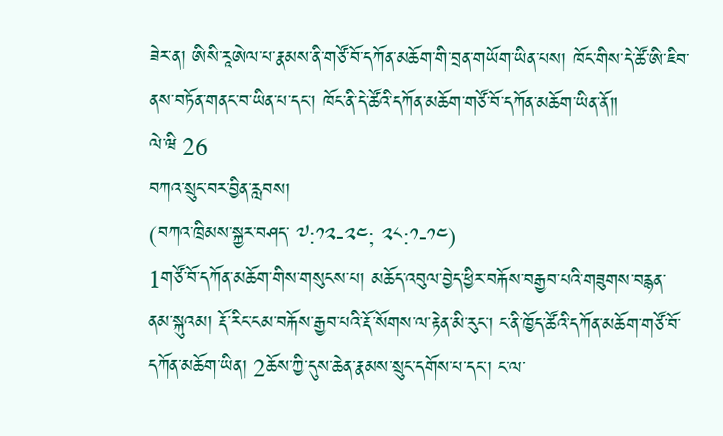ཟེར་ན། ཨིསི་རཱཨེལ་པ་རྣམས་ནི་གཙོ་བོ་དཀོན་མཆོག་གི་བྲན་གཡོག་ཡིན་པས། ཁོང་གིས་དེ་ཚོ་ཨི་ཇིབ་ནས་བཏོན་གནང་བ་ཡིན་པ་དང་། ཁོང་ནི་དེ་ཚོའི་དཀོན་མཆོག་གཙོ་བོ་དཀོན་མཆོག་ཡིན་ནོ༎
ལེ་ཝི 26
བཀའ་སྲུང་བར་བྱིན་རླབས།
(བཀའ་ཁྲིམས་སྐྱར་བཤད་ ༧:༡༢-༢༤; ༢༨:༡-༡༤)
1གཙོ་བོ་དཀོན་མཆོག་གིས་གསུངས་པ། མཆོད་འབུལ་བྱེད་ཕྱིར་བརྐོས་བརྒྱབ་པའི་གཟུགས་བརྙན་ནམ་སྐུའམ། རྡོ་རིང་ངམ་བརྐོས་རྒྱབ་པའི་རྡོ་སོགས་ལ་རྟེན་མི་རུང་། ང་ནི་ཁྱོད་ཚོའི་དཀོན་མཆོག་གཙོ་བོ་དཀོན་མཆོག་ཡིན། 2ཆོས་ཀྱི་དུས་ཆེན་རྣམས་སྲུང་དགོས་པ་དང་། ང་ལ་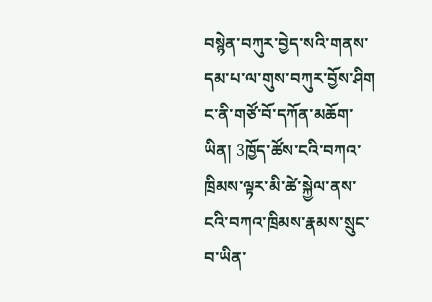བསྙེན་བཀུར་བྱེད་སའི་གནས་དམ་པ་ལ་གུས་བཀུར་བྱོས་ཤིག ང་ནི་གཙོ་བོ་དཀོན་མཆོག་ཡིན། 3ཁྱོད་ཚོས་ངའི་བཀའ་ཁྲིམས་ལྟར་མི་ཚེ་སྐྱེལ་ནས་ངའི་བཀའ་ཁྲིམས་རྣམས་སྲུང་བ་ཡིན་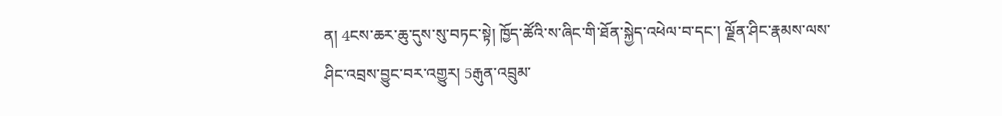ན། 4ངས་ཆར་ཆུ་དུས་སུ་བཏང་སྟེ། ཁྱོད་ཚོའི་ས་ཞིང་གི་ཐོན་སྐྱེད་འཕེལ་བ་དང་། ལྗོན་ཤིང་རྣམས་ལས་ཤིང་འབྲས་བྱུང་བར་འགྱུར། 5རྒུན་འབྲུམ་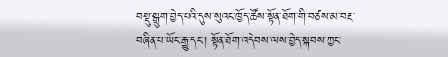བསྡུ་སྒྲུག་བྱེད་པའི་དུས་སུའང་ཁྱོད་ཚོས་སྟོན་ཐོག་གི་བཙས་མ་བརྔ་བཞིན་པ་ཡོང་རྒྱུ་དང་། སྟོན་ཐོག་འདེབས་ལས་བྱེད་སྐབས་ཀྱང་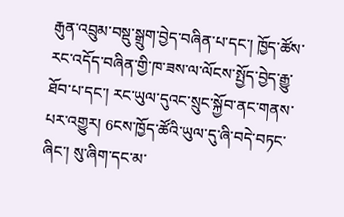རྒུན་འབྲུམ་བསྡུ་སྒྲུག་བྱེད་བཞིན་པ་དང་། ཁྱོད་ཚོས་རང་འདོད་བཞིན་གྱི་ཁ་ཟས་ལ་ལོངས་སྤྱོད་བྱེད་རྒྱུ་ཐོབ་པ་དང་། རང་ཡུལ་དུའང་སྲུང་སྐྱོབ་ནང་གནས་པར་འགྱུར། 6ངས་ཁྱོད་ཚོའི་ཡུལ་དུ་ཞི་བདེ་བཏང་ཞིང་། སུ་ཞིག་དང་མ་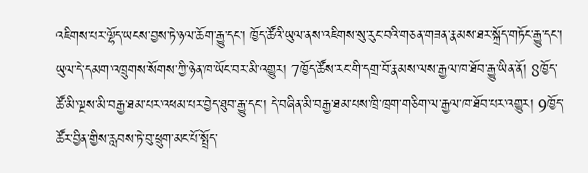འཇིགས་པར་ལྷོད་ཡངས་བྱས་ཏེ་ཉལ་ཆོག་རྒྱུ་དང་། ཁྱོད་ཚོའི་ཡུལ་ནས་འཇིགས་སུ་རུང་བའི་གཅན་གཟན་རྣམས་ཐར་སྐྲོད་གཏོང་རྒྱུ་དང་། ཡུལ་དེ་དམག་འཁྲུགས་སོགས་ཀྱི་ཉེན་ཁ་ཡོང་བར་མི་འགྱུར། 7ཁྱོད་ཚོས་རང་གི་དགྲ་བོ་རྣམས་ལས་རྒྱལ་ཁ་ཐོབ་རྒྱུ་ཡིན་ནོ། 8ཁྱོད་ཚོ་མི་ལྔས་མི་བརྒྱ་ཐམ་པར་འཕམ་པར་བྱེད་ཐུབ་རྒྱུ་དང་། དེ་བཞིན་མི་བརྒྱ་ཐམ་པས་ཁྲི་ཁྲག་གཅིག་ལ་རྒྱལ་ཁ་ཐོབ་པར་འགྱུར། 9ཁྱོད་ཚོར་བྱིན་གྱིས་རླབས་ཏེ་བུ་ཕྲུག་མང་པོ་སྤྲོད་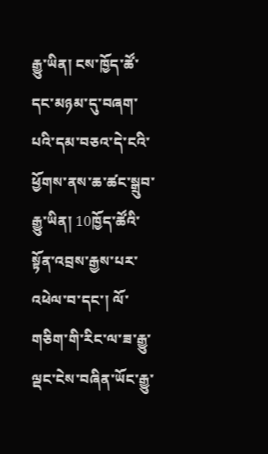རྒྱུ་ཡིན། ངས་ཁྱོད་ཚོ་དང་མཉམ་དུ་བཞག་པའི་དམ་བཅའ་དེ་ངའི་ཕྱོགས་ནས་ཆ་ཚང་སྒྲུབ་རྒྱུ་ཡིན། 10ཁྱོད་ཚོའི་སྟོན་འབྲས་རྒྱས་པར་འཕེལ་བ་དང་། ལོ་གཅིག་གི་རིང་ལ་ཟ་རྒྱུ་ལྡང་ངེས་བཞིན་ཡོང་རྒྱུ་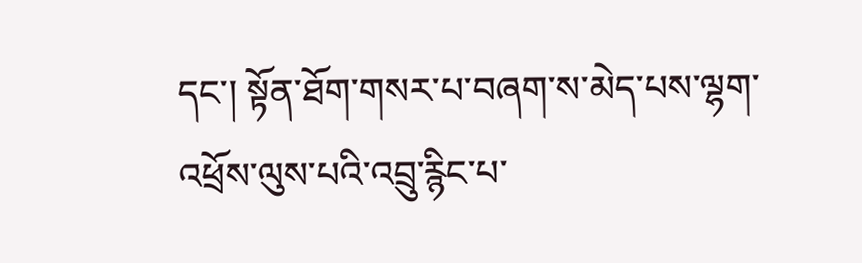དང་། སྟོན་ཐོག་གསར་པ་བཞག་ས་མེད་པས་ལྷག་འཕྲོས་ལུས་པའི་འབྲུ་རྙིང་པ་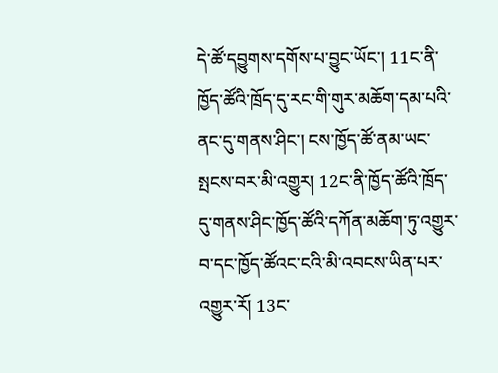དེ་ཚོ་དབྱུགས་དགོས་པ་བྱུང་ཡོང་། 11ང་ནི་ཁྱོད་ཚོའི་ཁྲོད་དུ་རང་གི་གུར་མཆོག་དམ་པའི་ནང་དུ་གནས་ཤིང་། ངས་ཁྱོད་ཚོ་ནམ་ཡང་སྤངས་བར་མི་འགྱུར། 12ང་ནི་ཁྱོད་ཚོའི་ཁྲོད་དུ་གནས་ཤིང་ཁྱོད་ཚོའི་དཀོན་མཆོག་ཏུ་འགྱུར་བ་དང་ཁྱོད་ཚོའང་ངའི་མི་འབངས་ཡིན་པར་འགྱུར་རོ། 13ང་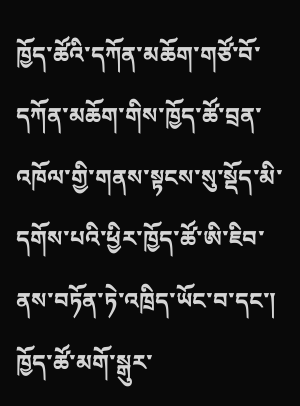ཁྱོད་ཚོའི་དཀོན་མཆོག་གཙོ་བོ་དཀོན་མཆོག་གིས་ཁྱོད་ཚོ་བྲན་འཁོལ་གྱི་གནས་སྟངས་སུ་སྡོད་མི་དགོས་པའི་ཕྱིར་ཁྱོད་ཚོ་ཨི་ཇིབ་ནས་བཏོན་ཏེ་འཁྲིད་ཡོང་བ་དང་། ཁྱོད་ཚོ་མགོ་སྒུར་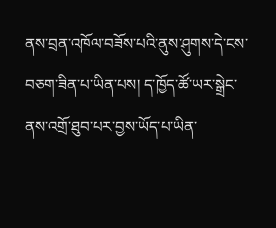ནས་བྲན་འཁོལ་བཟོས་པའི་ནུས་ཤུགས་དེ་ངས་བཅག་ཟིན་པ་ཡིན་པས། ད་ཁྱོད་ཚོ་ཡར་སྒྲེང་ནས་འགྲོ་ཐུབ་པར་བྱས་ཡོད་པ་ཡིན་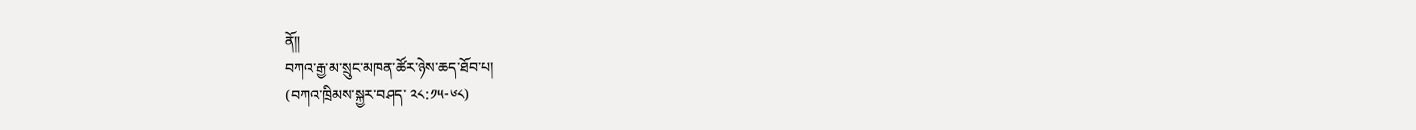ནོ༎
བཀའ་རྒྱ་མ་སྲུང་མཁན་ཚོར་ཉེས་ཆད་ཐོབ་པ།
(བཀའ་ཁྲིམས་སྐྱར་བཤད་ ༢༨:༡༥-༦༨)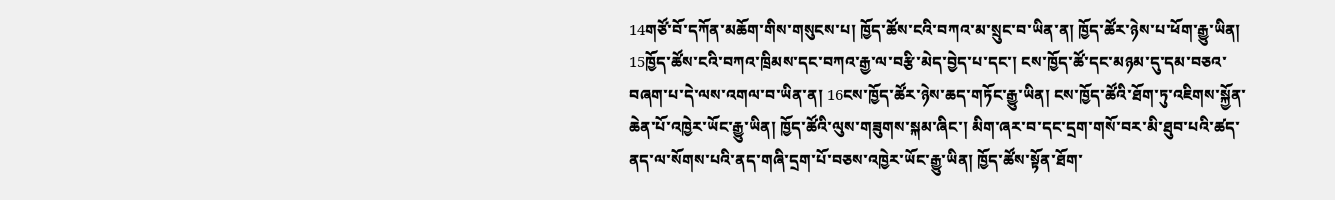14གཙོ་བོ་དཀོན་མཆོག་གིས་གསུངས་པ། ཁྱོད་ཚོས་ངའི་བཀའ་མ་སྲུང་བ་ཡིན་ན། ཁྱོད་ཚོར་ཉེས་པ་ཕོག་རྒྱུ་ཡིན། 15ཁྱོད་ཚོས་ངའི་བཀའ་ཁྲིམས་དང་བཀའ་རྒྱ་ལ་བརྩི་མེད་བྱེད་པ་དང་། ངས་ཁྱོད་ཚོ་དང་མཉམ་དུ་དམ་བཅའ་བཞག་པ་དེ་ལས་འགལ་བ་ཡིན་ན། 16ངས་ཁྱོད་ཚོར་ཉེས་ཆད་གཏོང་རྒྱུ་ཡིན། ངས་ཁྱོད་ཚོའི་ཐོག་ཏུ་འཇིགས་སྐྱོན་ཆེན་པོ་འཁྱེར་ཡོང་རྒྱུ་ཡིན། ཁྱོད་ཚོའི་ལུས་གཟུགས་སྐམ་ཞིང་། མིག་ཞར་བ་དང་དྲག་གསོ་བར་མི་ཐུབ་པའི་ཚད་ནད་ལ་སོགས་པའི་ནད་གཞི་དྲག་པོ་བཅས་འཁྱེར་ཡོང་རྒྱུ་ཡིན། ཁྱོད་ཚོས་སྟོན་ཐོག་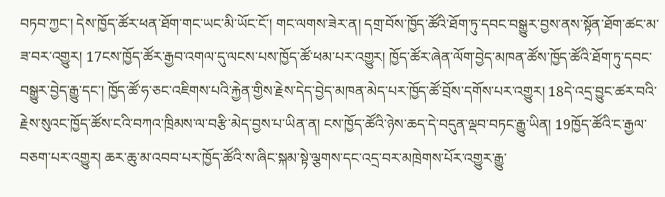བཏབ་ཀྱང་། དེས་ཁྱོད་ཚོར་ཕན་ཐོག་གང་ཡང་མི་ཡོང་ངོ་། གང་ལགས་ཟེར་ན། དགྲ་བོས་ཁྱོད་ཚོའི་ཐོག་ཏུ་དབང་བསྒྱུར་བྱས་ནས་སྟོན་ཐོག་ཚང་མ་ཟ་བར་འགྱུར། 17ངས་ཁྱོད་ཚོར་རྒྱབ་འགལ་དུ་ལངས་པས་ཁྱོད་ཚོ་ཕམ་པར་འགྱུར། ཁྱོད་ཚོར་ཞེན་ལོག་བྱེད་མཁན་ཚོས་ཁྱོད་ཚོའི་ཐོག་ཏུ་དབང་བསྒྱུར་བྱེད་རྒྱུ་དང་། ཁྱོད་ཚོ་ཧ་ཅང་འཇིགས་པའི་རྐྱེན་གྱིས་རྗེས་དེད་བྱེད་མཁན་མེད་པར་ཁྱོད་ཚོ་བྲོས་དགོས་པར་འགྱུར། 18དེ་འདྲ་བྱུང་ཚར་བའི་རྗེས་སུའང་ཁྱོད་ཚོས་ངའི་བཀའ་ཁྲིམས་ལ་བརྩི་མེད་བྱས་པ་ཡིན་ན། ངས་ཁྱོད་ཚོའི་ཉེས་ཆད་དེ་བདུན་ལྡབ་བཏང་རྒྱུ་ཡིན། 19ཁྱོད་ཚོའི་ང་རྒྱལ་བཅག་པར་འགྱུར། ཆར་ཆུ་མ་འབབ་པར་ཁྱོད་ཚོའི་ས་ཞིང་སྐམ་སྟེ་ལྕགས་དང་འདྲ་བར་མཁྲེགས་པོར་འགྱུར་རྒྱུ་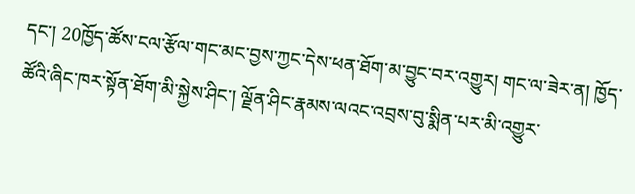དང་། 20ཁྱོད་ཚོས་ངལ་རྩོལ་གང་མང་བྱས་ཀྱང་དེས་ཕན་ཐོག་མ་བྱུང་བར་འགྱུར། གང་ལ་ཟེར་ན། ཁྱོད་ཚོའི་ཞིང་ཁར་སྟོན་ཐོག་མི་སྐྱེས་ཤིང་། ལྗོན་ཤིང་རྣམས་ལའང་འབྲས་བུ་སྨིན་པར་མི་འགྱུར་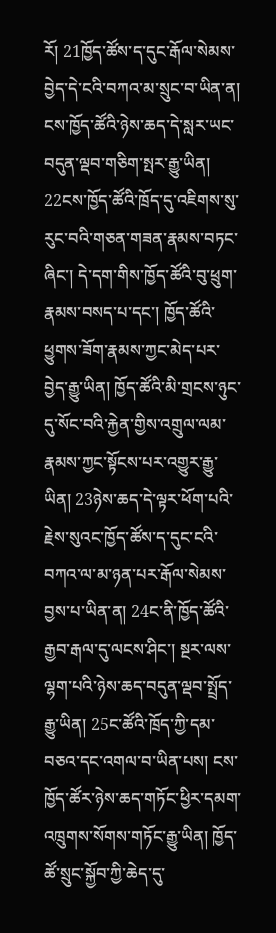རོ། 21ཁྱོད་ཚོས་ད་དུང་རྒོལ་སེམས་བྱེད་དེ་ངའི་བཀའ་མ་སྲུང་བ་ཡིན་ན། ངས་ཁྱོད་ཚོའི་ཉེས་ཆད་དེ་སླར་ཡང་བདུན་ལྡབ་གཅིག་སྤར་རྒྱུ་ཡིན། 22ངས་ཁྱོད་ཚོའི་ཁྲོད་དུ་འཇིགས་སུ་རུང་བའི་གཅན་གཟན་རྣམས་བཏང་ཞིང་། དེ་དག་གིས་ཁྱོད་ཚོའི་བུ་ཕྲུག་རྣམས་བསད་པ་དང་། ཁྱོད་ཚོའི་ཕྱུགས་ཟོག་རྣམས་ཀྱང་མེད་པར་བྱེད་རྒྱུ་ཡིན། ཁྱོད་ཚོའི་མི་གྲངས་ཉུང་དུ་སོང་བའི་རྐྱེན་གྱིས་འགྲུལ་ལམ་རྣམས་ཀྱང་སྟོངས་པར་འགྱུར་རྒྱུ་ཡིན། 23ཉེས་ཆད་དེ་ལྟར་ཕོག་པའི་རྗེས་སུའང་ཁྱོད་ཚོས་ད་དུང་ངའི་བཀའ་ལ་མ་ཉན་པར་རྒོལ་སེམས་བྱས་པ་ཡིན་ན། 24ང་ནི་ཁྱོད་ཚོའི་རྒྱབ་རྒལ་དུ་ལངས་ཤིང་། སྔར་ལས་ལྷག་པའི་ཉེས་ཆད་བདུན་ལྡབ་སྤྲོད་རྒྱུ་ཡིན། 25ང་ཚོའི་ཁྲོད་ཀྱི་དམ་བཅའ་དང་འགལ་བ་ཡིན་པས། ངས་ཁྱོད་ཚོར་ཉེས་ཆད་གཏོང་ཕྱིར་དམག་འཁྲུགས་སོགས་གཏོང་རྒྱུ་ཡིན། ཁྱོད་ཚོ་སྲུང་སྐྱོབ་ཀྱི་ཆེད་དུ་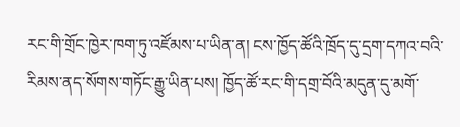རང་གི་གྲོང་ཁྱེར་ཁག་ཏུ་འཛོམས་པ་ཡིན་ན། ངས་ཁྱོད་ཚོའི་ཁྲོད་དུ་དྲག་དཀའ་བའི་རིམས་ནད་སོགས་གཏོང་རྒྱུ་ཡིན་པས། ཁྱོད་ཚོ་རང་གི་དགྲ་བོའི་མདུན་དུ་མགོ་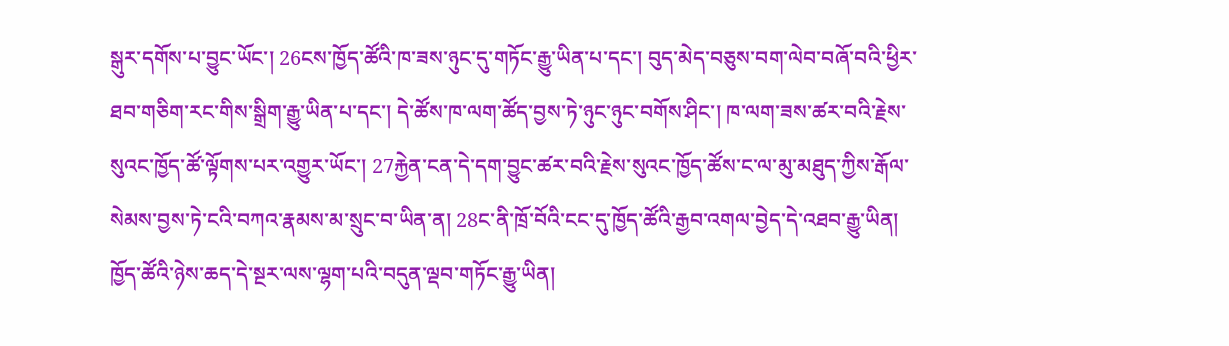སྒུར་དགོས་པ་བྱུང་ཡོང་། 26ངས་ཁྱོད་ཚོའི་ཁ་ཟས་ཉུང་དུ་གཏོང་རྒྱུ་ཡིན་པ་དང་། བུད་མེད་བཅུས་བག་ལེབ་བཞོ་བའི་ཕྱིར་ཐབ་གཅིག་རང་གིས་སྒྲིག་རྒྱུ་ཡིན་པ་དང་། དེ་ཚོས་ཁ་ལག་ཚོད་བྱས་ཏེ་ཉུང་ཉུང་བགོས་ཤིང་། ཁ་ལག་ཟས་ཚར་བའི་རྗེས་སུའང་ཁྱོད་ཚོ་ལྟོགས་པར་འགྱུར་ཡོང་། 27རྐྱེན་ངན་དེ་དག་བྱུང་ཚར་བའི་རྗེས་སུའང་ཁྱོད་ཚོས་ང་ལ་མུ་མཐུད་ཀྱིས་རྒོལ་སེམས་བྱས་ཏེ་ངའི་བཀའ་རྣམས་མ་སྲུང་བ་ཡིན་ན། 28ང་ནི་ཁྲོ་བོའི་ངང་དུ་ཁྱོད་ཚོའི་རྒྱབ་འགལ་བྱེད་དེ་འཐབ་རྒྱུ་ཡིན། ཁྱོད་ཚོའི་ཉེས་ཆད་དེ་སྔར་ལས་ལྷག་པའི་བདུན་ལྡབ་གཏོང་རྒྱུ་ཡིན།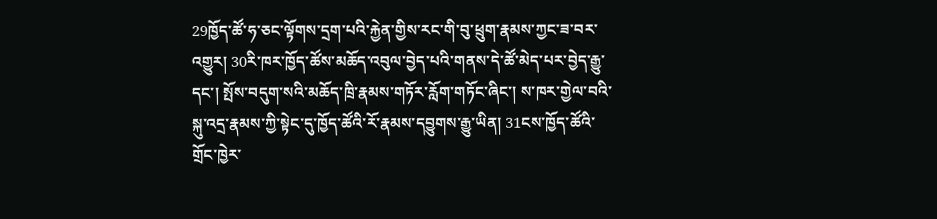29ཁྱོད་ཚོ་ཧ་ཅང་ལྟོགས་དྲག་པའི་རྐྱེན་གྱིས་རང་གི་བུ་ཕྲུག་རྣམས་ཀྱང་ཟ་བར་འགྱུར། 30རི་ཁར་ཁྱོད་ཚོས་མཆོད་འབུལ་བྱེད་པའི་གནས་དེ་ཚོ་མེད་པར་བྱེད་རྒྱུ་དང་། སྤོས་བདུག་སའི་མཆོད་ཁྲི་རྣམས་གཏོར་རློག་གཏོང་ཞིང་། ས་ཁར་གྱེལ་བའི་སྐུ་འདྲ་རྣམས་ཀྱི་སྟེང་དུ་ཁྱོད་ཚོའི་རོ་རྣམས་དབྱུགས་རྒྱུ་ཡིན། 31ངས་ཁྱོད་ཚོའི་གྲོང་ཁྱེར་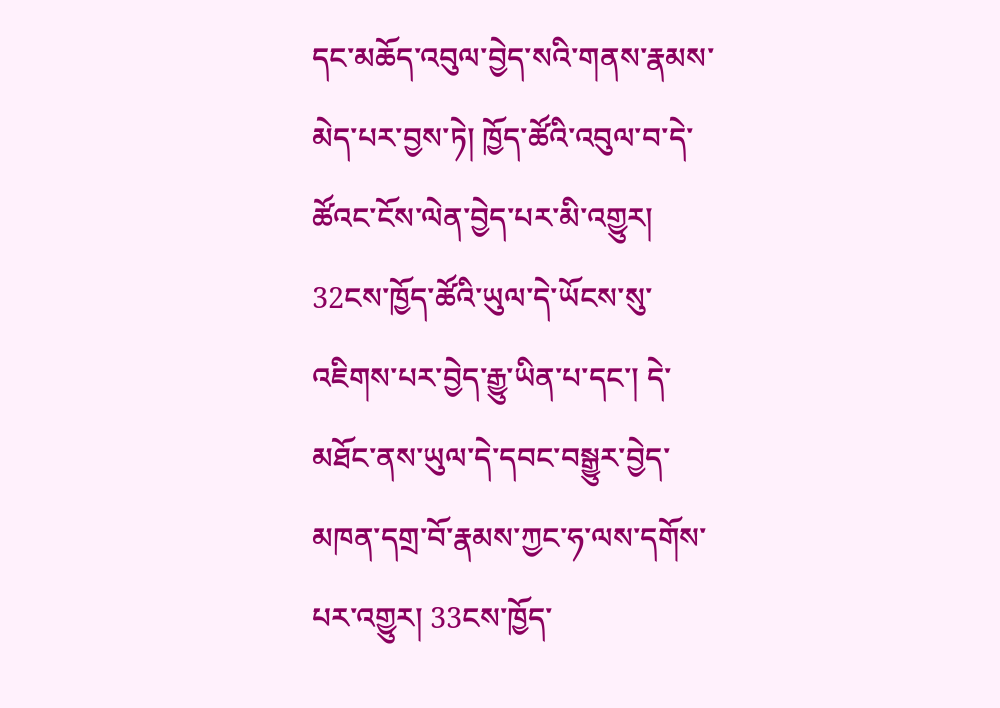དང་མཆོད་འབུལ་བྱེད་སའི་གནས་རྣམས་མེད་པར་བྱས་ཏེ། ཁྱོད་ཚོའི་འབུལ་བ་དེ་ཚོའང་ངོས་ལེན་བྱེད་པར་མི་འགྱུར། 32ངས་ཁྱོད་ཚོའི་ཡུལ་དེ་ཡོངས་སུ་འཇིགས་པར་བྱེད་རྒྱུ་ཡིན་པ་དང་། དེ་མཐོང་ནས་ཡུལ་དེ་དབང་བསྒྱུར་བྱེད་མཁན་དགྲ་བོ་རྣམས་ཀྱང་ཧ་ལས་དགོས་པར་འགྱུར། 33ངས་ཁྱོད་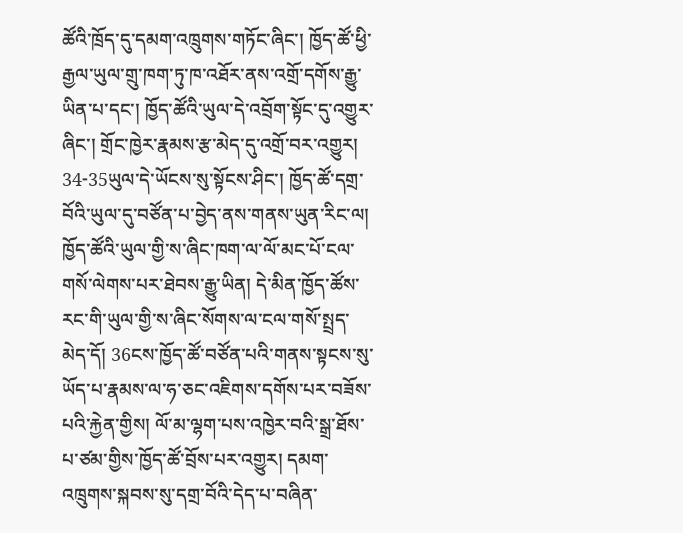ཚོའི་ཁྲོད་དུ་དམག་འཁྲུགས་གཏོང་ཞིང་། ཁྱོད་ཚོ་ཕྱི་རྒྱལ་ཡུལ་གྲུ་ཁག་ཏུ་ཁ་འཐོར་ནས་འགྲོ་དགོས་རྒྱུ་ཡིན་པ་དང་། ཁྱོད་ཚོའི་ཡུལ་དེ་འབྲོག་སྟོང་དུ་འགྱུར་ཞིང་། གྲོང་ཁྱེར་རྣམས་རྩ་མེད་དུ་འགྲོ་བར་འགྱུར། 34-35ཡུལ་དེ་ཡོངས་སུ་སྟོངས་ཤིང་། ཁྱོད་ཚོ་དགྲ་བོའི་ཡུལ་དུ་བཙོན་པ་བྱེད་ནས་གནས་ཡུན་རིང་ལ། ཁྱོད་ཚོའི་ཡུལ་གྱི་ས་ཞིང་ཁག་ལ་ལོ་མང་པོ་ངལ་གསོ་ལེགས་པར་ཐེབས་རྒྱུ་ཡིན། དེ་མིན་ཁྱོད་ཚོས་རང་གི་ཡུལ་གྱི་ས་ཞིང་སོགས་ལ་ངལ་གསོ་སྤྲད་མེད་དོ། 36ངས་ཁྱོད་ཚོ་བཙོན་པའི་གནས་སྟངས་སུ་ཡོད་པ་རྣམས་ལ་ཧ་ཅང་འཇིགས་དགོས་པར་བཟོས་པའི་རྐྱེན་གྱིས། ལོ་མ་ལྷག་པས་འཁྱེར་བའི་སྒྲ་ཐོས་པ་ཙམ་གྱིས་ཁྱོད་ཚོ་བྲོས་པར་འགྱུར། དམག་འཁྲུགས་སྐབས་སུ་དགྲ་བོའི་དེད་པ་བཞིན་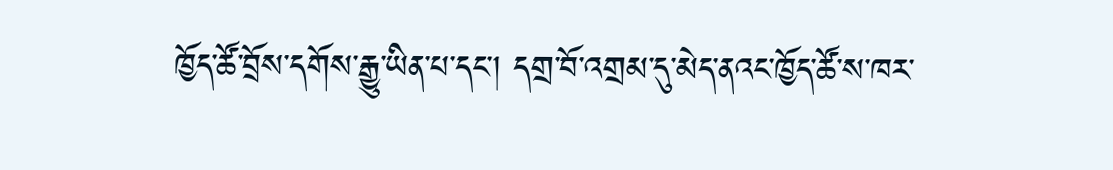ཁྱོད་ཚོ་བྲོས་དགོས་རྒྱུ་ཡིན་པ་དང་། དགྲ་བོ་འགྲམ་དུ་མེད་ནའང་ཁྱོད་ཚོ་ས་ཁར་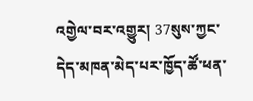འགྱེལ་བར་འགྱུར། 37སུས་ཀྱང་དེད་མཁན་མེད་པར་ཁྱོད་ཚོ་ཕན་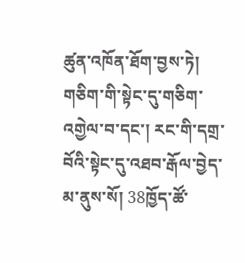ཚུན་འཁོན་ཐོག་བྱས་ཏེ། གཅིག་གི་སྟེང་དུ་གཅིག་འགྱེལ་བ་དང་། རང་གི་དགྲ་བོའི་སྟེང་དུ་འཐབ་རྒོལ་བྱེད་མ་ནུས་སོ། 38ཁྱོད་ཚོ་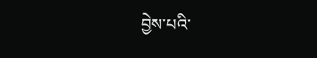བྱེས་པའི་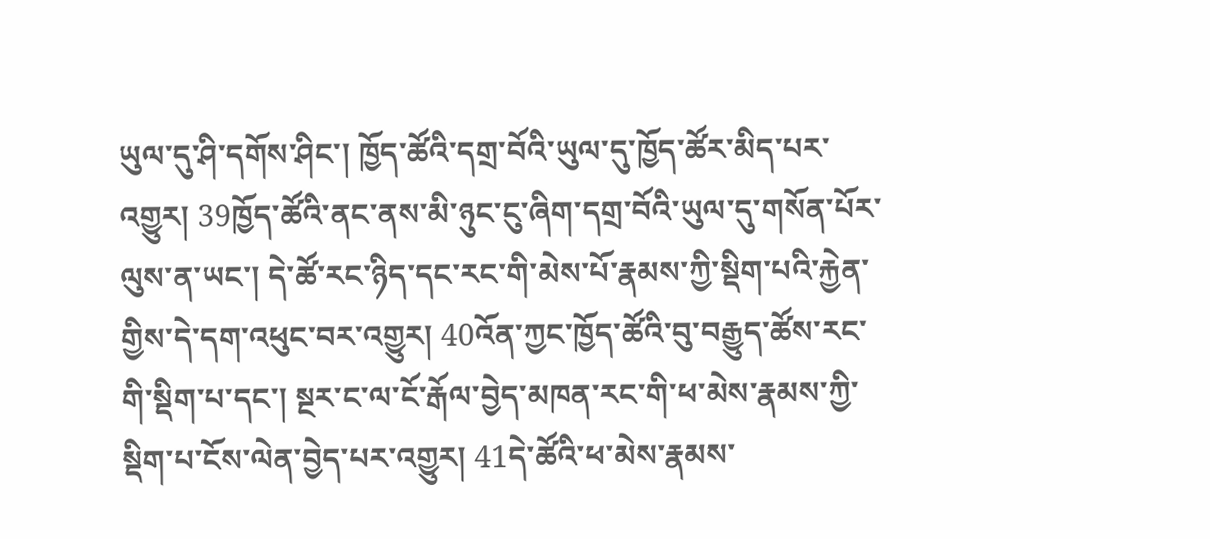ཡུལ་དུ་ཤི་དགོས་ཤིང་། ཁྱོད་ཚོའི་དགྲ་བོའི་ཡུལ་དུ་ཁྱོད་ཚོར་མིད་པར་འགྱུར། 39ཁྱོད་ཚོའི་ནང་ནས་མི་ཉུང་ངུ་ཞིག་དགྲ་བོའི་ཡུལ་དུ་གསོན་པོར་ལུས་ན་ཡང་། དེ་ཚོ་རང་ཉིད་དང་རང་གི་མེས་པོ་རྣམས་ཀྱི་སྡིག་པའི་རྐྱེན་གྱིས་དེ་དག་འཕུང་བར་འགྱུར། 40འོན་ཀྱང་ཁྱོད་ཚོའི་བུ་བརྒྱུད་ཚོས་རང་གི་སྡིག་པ་དང་། སྔར་ང་ལ་ངོ་རྒོལ་བྱེད་མཁན་རང་གི་ཕ་མེས་རྣམས་ཀྱི་སྡིག་པ་ངོས་ལེན་བྱེད་པར་འགྱུར། 41དེ་ཚོའི་ཕ་མེས་རྣམས་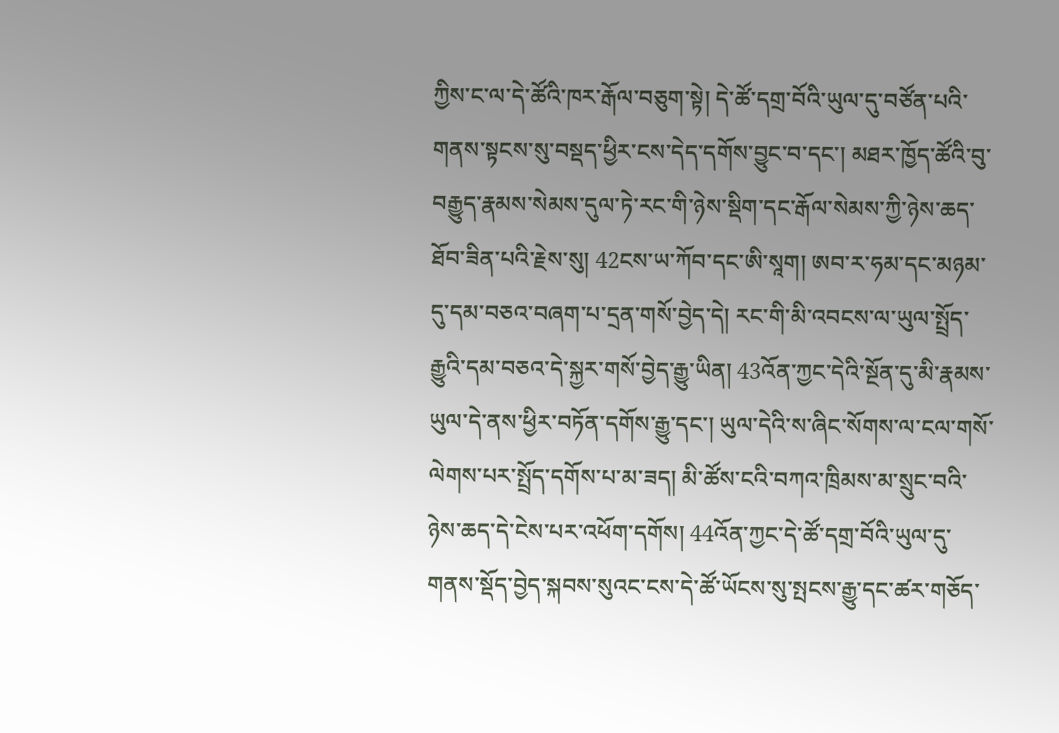ཀྱིས་ང་ལ་དེ་ཚོའི་ཁར་རྒོལ་བཅུག་སྟེ། དེ་ཚོ་དགྲ་བོའི་ཡུལ་དུ་བཙོན་པའི་གནས་སྟངས་སུ་བསྡད་ཕྱིར་ངས་དེད་དགོས་བྱུང་བ་དང་། མཐར་ཁྱོད་ཚོའི་བུ་བརྒྱུད་རྣམས་སེམས་དུལ་ཏེ་རང་གི་ཉེས་སྡིག་དང་རྒོལ་སེམས་ཀྱི་ཉེས་ཆད་ཐོབ་ཟིན་པའི་རྗེས་སུ། 42ངས་ཡ་ཀོབ་དང་ཨི་སཱག། ཨབ་ར་ཧམ་དང་མཉམ་དུ་དམ་བཅའ་བཞག་པ་དྲན་གསོ་བྱེད་དེ། རང་གི་མི་འབངས་ལ་ཡུལ་སྤྲོད་རྒྱུའི་དམ་བཅའ་དེ་སྐྱར་གསོ་བྱེད་རྒྱུ་ཡིན། 43འོན་ཀྱང་དེའི་སྔོན་དུ་མི་རྣམས་ཡུལ་དེ་ནས་ཕྱིར་བཏོན་དགོས་རྒྱུ་དང་། ཡུལ་དེའི་ས་ཞིང་སོགས་ལ་ངལ་གསོ་ལེགས་པར་སྤྲོད་དགོས་པ་མ་ཟད། མི་ཚོས་ངའི་བཀའ་ཁྲིམས་མ་སྲུང་བའི་ཉེས་ཆད་དེ་ངེས་པར་འཕོག་དགོས། 44འོན་ཀྱང་དེ་ཚོ་དགྲ་བོའི་ཡུལ་དུ་གནས་སྡོད་བྱེད་སྐབས་སུའང་ངས་དེ་ཚོ་ཡོངས་སུ་སྤངས་རྒྱུ་དང་ཚར་གཅོད་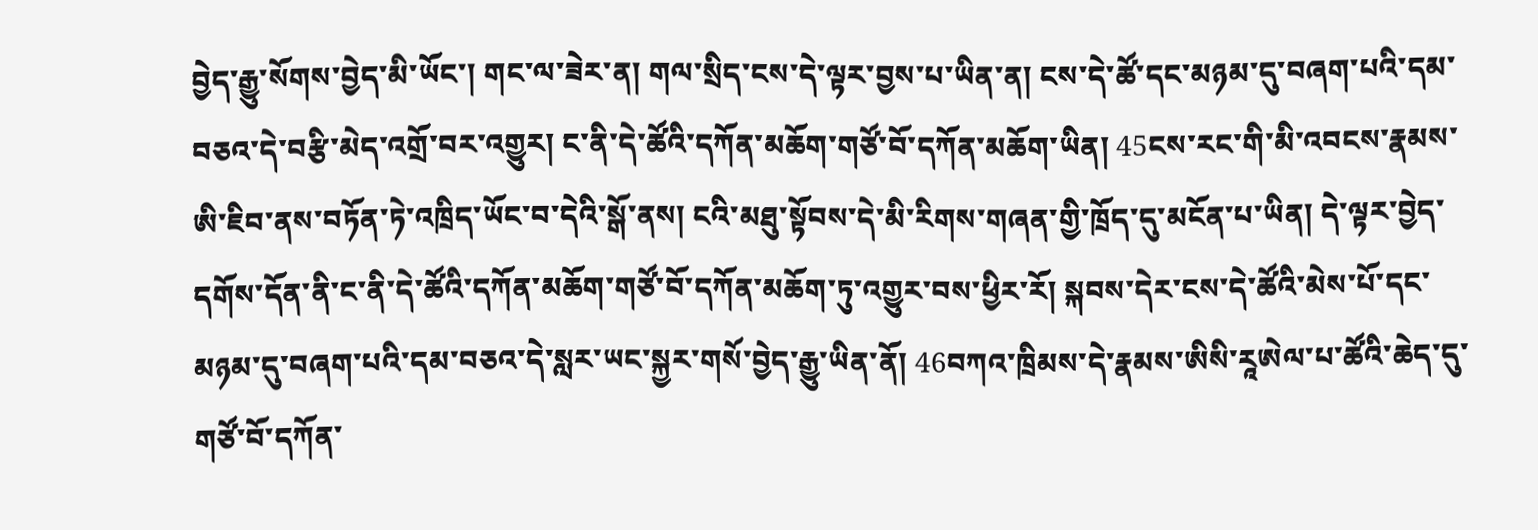བྱེད་རྒྱུ་སོགས་བྱེད་མི་ཡོང་། གང་ལ་ཟེར་ན། གལ་སྲིད་ངས་དེ་ལྟར་བྱས་པ་ཡིན་ན། ངས་དེ་ཚོ་དང་མཉམ་དུ་བཞག་པའི་དམ་བཅའ་དེ་བརྩི་མེད་འགྲོ་བར་འགྱུར། ང་ནི་དེ་ཚོའི་དཀོན་མཆོག་གཙོ་བོ་དཀོན་མཆོག་ཡིན། 45ངས་རང་གི་མི་འབངས་རྣམས་ཨི་ཇིབ་ནས་བཏོན་ཏེ་འཁྲིད་ཡོང་བ་དེའི་སྒོ་ནས། ངའི་མཐུ་སྟོབས་དེ་མི་རིགས་གཞན་གྱི་ཁྲོད་དུ་མངོན་པ་ཡིན། དེ་ལྟར་བྱེད་དགོས་དོན་ནི་ང་ནི་དེ་ཚོའི་དཀོན་མཆོག་གཙོ་བོ་དཀོན་མཆོག་ཏུ་འགྱུར་བས་ཕྱིར་རོ། སྐབས་དེར་ངས་དེ་ཚོའི་མེས་པོ་དང་མཉམ་དུ་བཞག་པའི་དམ་བཅའ་དེ་སླར་ཡང་སྐྱར་གསོ་བྱེད་རྒྱུ་ཡིན་ནོ། 46བཀའ་ཁྲིམས་དེ་རྣམས་ཨིསི་རཱཨེལ་པ་ཚོའི་ཆེད་དུ་གཙོ་བོ་དཀོན་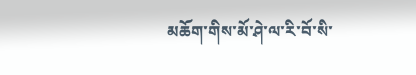མཆོག་གིས་མོ་ཤེ་ལ་རི་བོ་སི་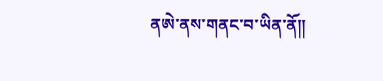ནཨེ་ནས་གནང་བ་ཡིན་ནོ༎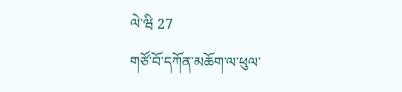ལེ་ཝི 27
གཙོ་བོ་དཀོན་མཆོག་ལ་ཕུལ་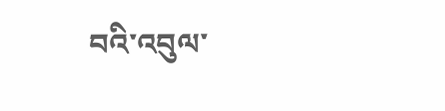བའི་འབུལ་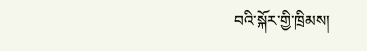བའི་སྐོར་གྱི་ཁྲིམས།